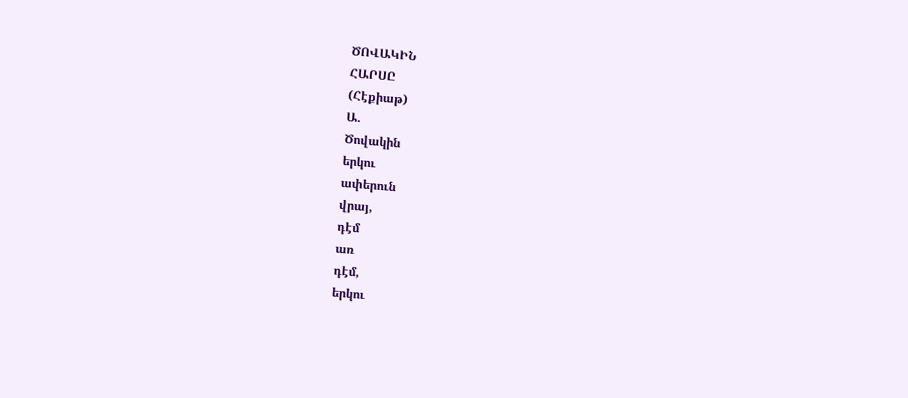ԾՈՎԱԿԻՆ
ՀԱՐՍԸ
(Հէքիաթ)
Ա.
Ծովակին
երկու
ափերուն
վրայ,
դէմ
առ
դէմ,
երկու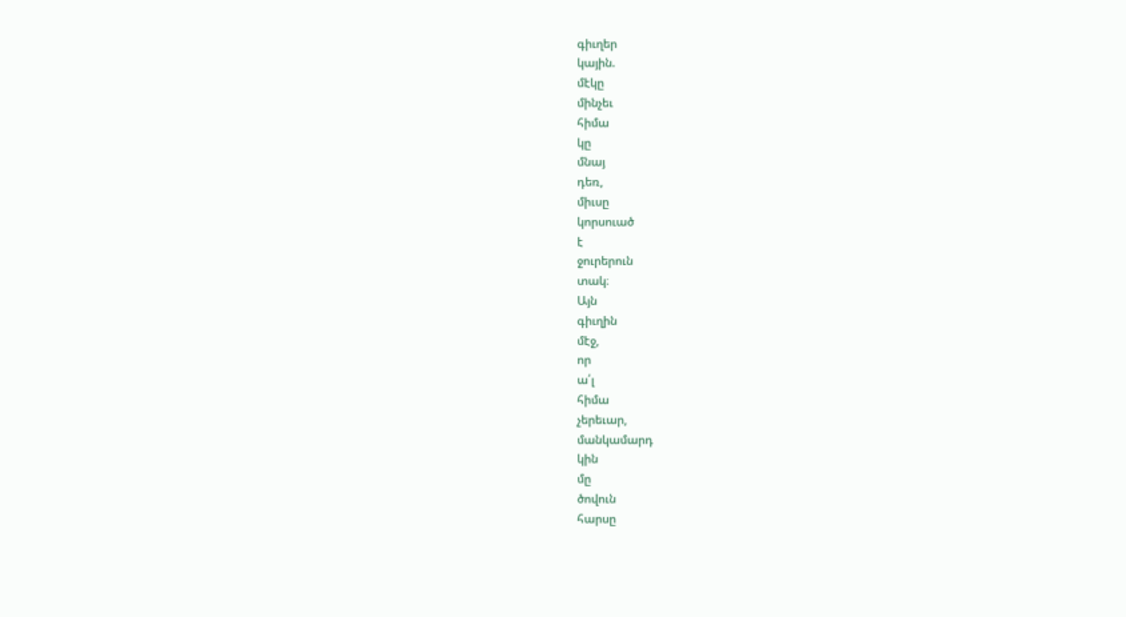գիւղեր
կային.
մէկը
մինչեւ
հիմա
կը
մնայ
դեռ,
միւսը
կորսուած
է
ջուրերուն
տակ։
Այն
գիւղին
մէջ,
որ
ա՛լ
հիմա
չերեւար,
մանկամարդ
կին
մը
ծովուն
հարսը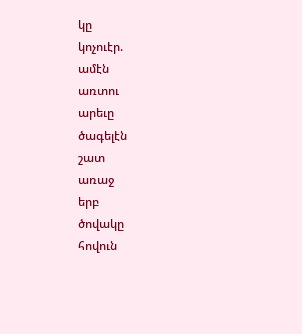կը
կոչուէր.
ամէն
առտու
արեւը
ծագելէն
շատ
առաջ
երբ
ծովակը
հովուն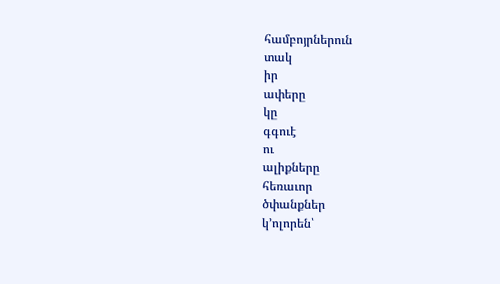համբոյրներուն
տակ
իր
ափերը
կը
գգուէ
ու
ալիքները
հեռաւոր
ծփանքներ
կ՚ոլորեն՝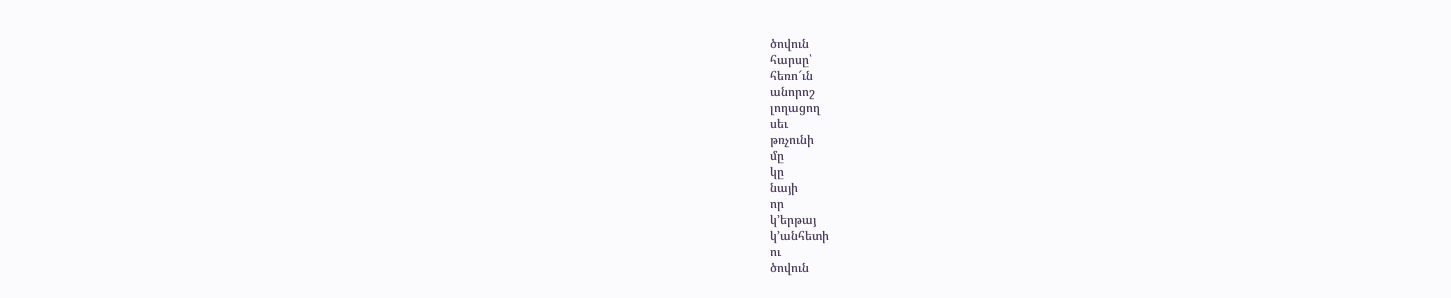ծովուն
հարսը՝
հեռո՜ւն
անորոշ
լողացող
սեւ
թռչունի
մը
կը
նայի
որ
կ՚երթայ
կ՚անհետի
ու
ծովուն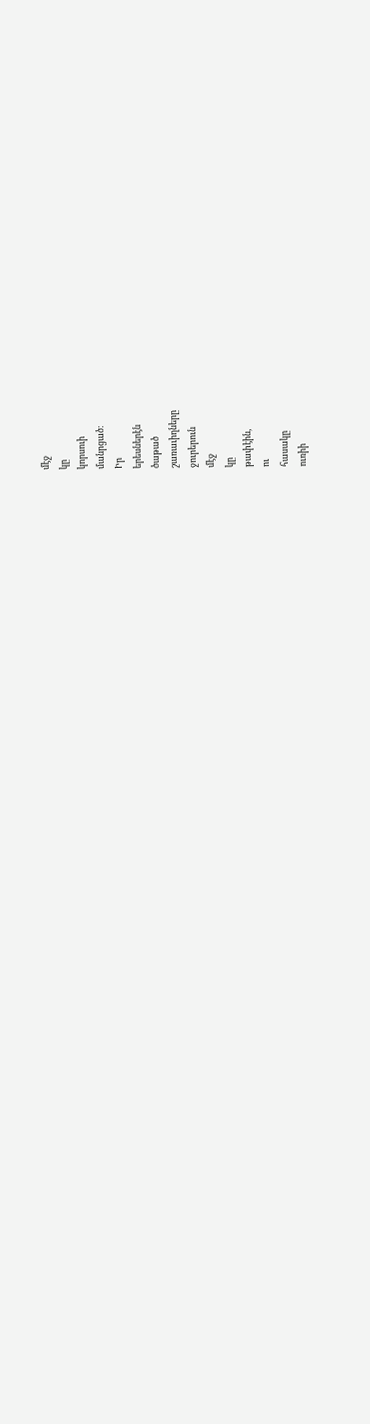մէջ
կը
կորսուի
մանրցած։
Իր
երեսներէն
ծաթած
շառաւիղները
ջուրերուն
մէջ
կը
թափէին,
ու
հասակը
ուռիի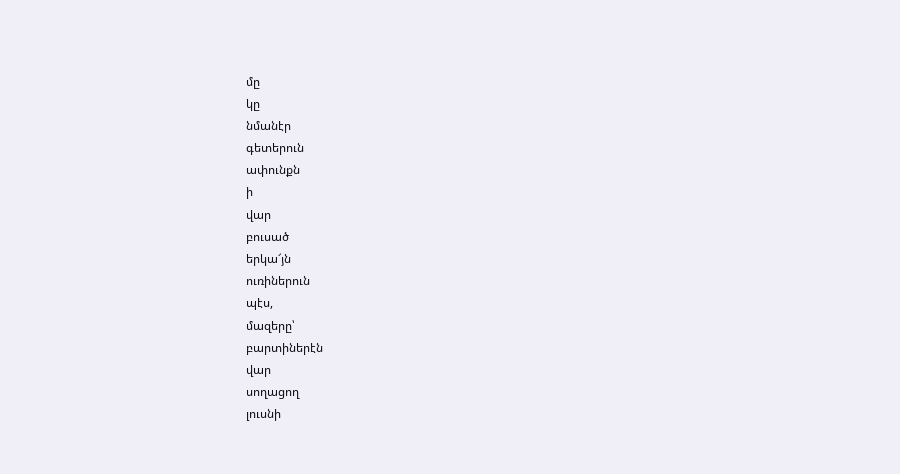մը
կը
նմանէր
գետերուն
ափունքն
ի
վար
բուսած
երկա՜յն
ուռիներուն
պէս,
մազերը՝
բարտիներէն
վար
սողացող
լուսնի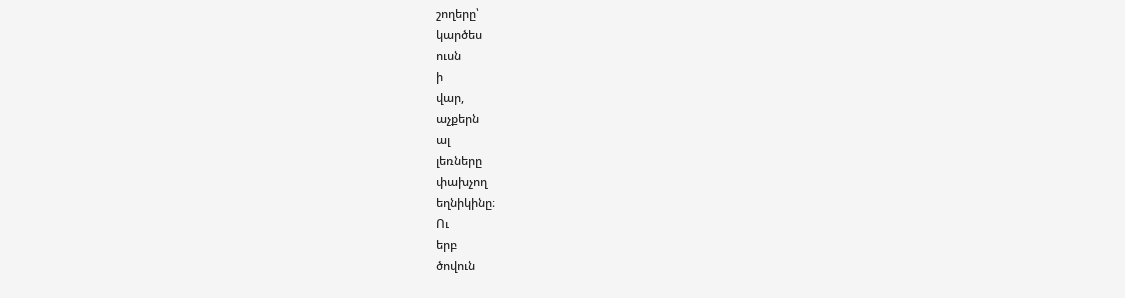շողերը՝
կարծես
ուսն
ի
վար,
աչքերն
ալ
լեռները
փախչող
եղնիկինը։
Ու
երբ
ծովուն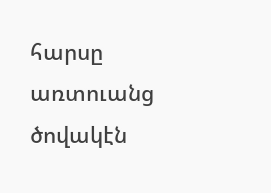հարսը
առտուանց
ծովակէն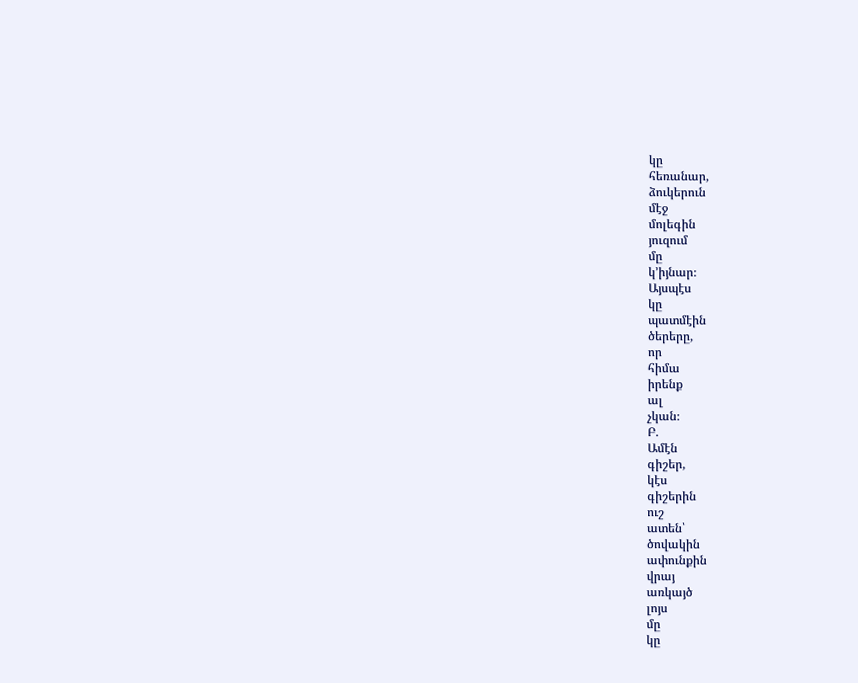կը
հեռանար,
ձուկերուն
մէջ
մոլեգին
յուզում
մը
կ՚իյնար։
Այսպէս
կը
պատմէին
ծերերը,
որ
հիմա
իրենք
ալ
չկան։
Բ.
Ամէն
գիշեր,
կէս
գիշերին
ուշ
ատեն՝
ծովակին
ափունքին
վրայ
առկայծ
լոյս
մը
կը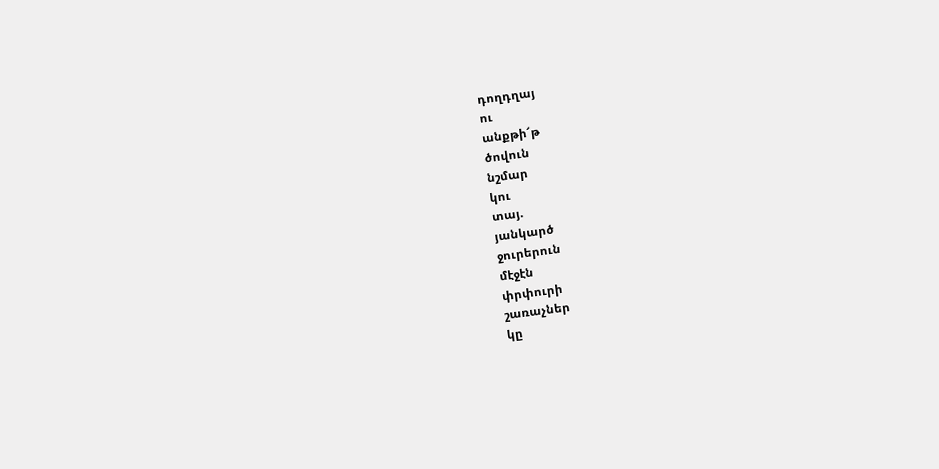դողդղայ
ու
անքթի՜թ
ծովուն
նշմար
կու
տայ.
յանկարծ
ջուրերուն
մէջէն
փրփուրի
շառաչներ
կը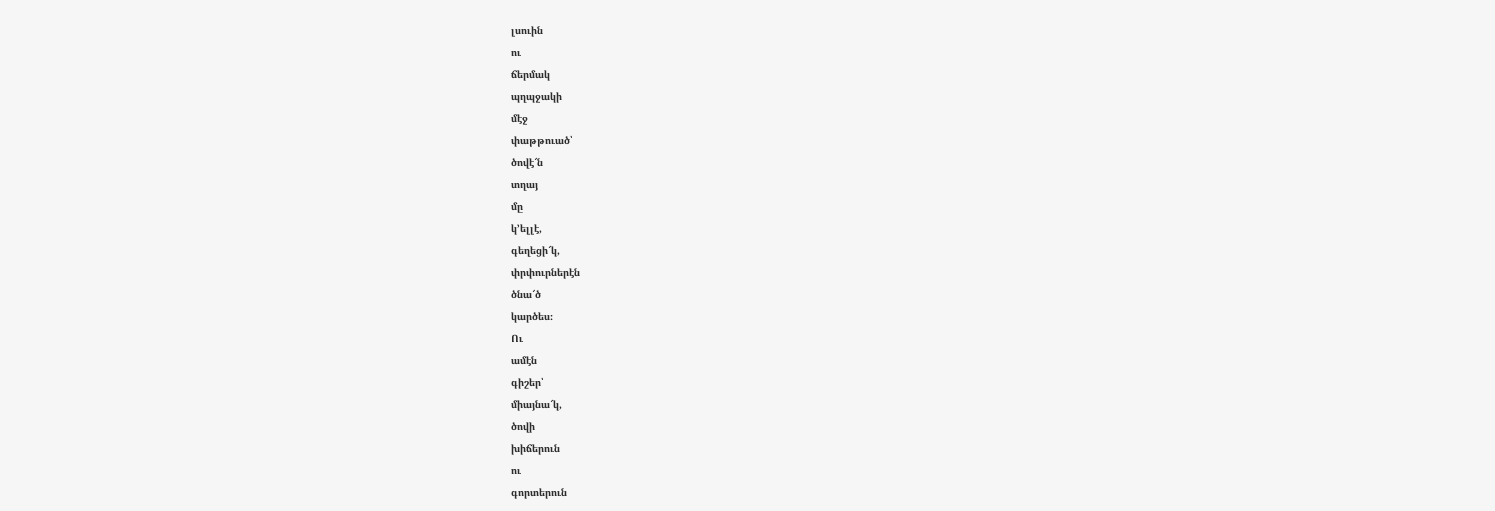լսուին
ու
ճերմակ
պղպջակի
մէջ
փաթթուած՝
ծովէ՜ն
տղայ
մը
կ՚ելլէ,
գեղեցի՜կ,
փրփուրներէն
ծնա՜ծ
կարծես։
Ու
ամէն
գիշեր՝
միայնա՜կ,
ծովի
խիճերուն
ու
գորտերուն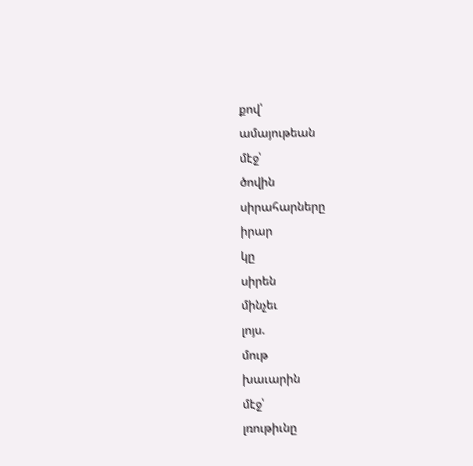քով՝
ամայութեան
մէջ՝
ծովին
սիրահարները
իրար
կը
սիրեն
մինչեւ
լոյս.
մութ
խաւարին
մէջ՝
լռութիւնը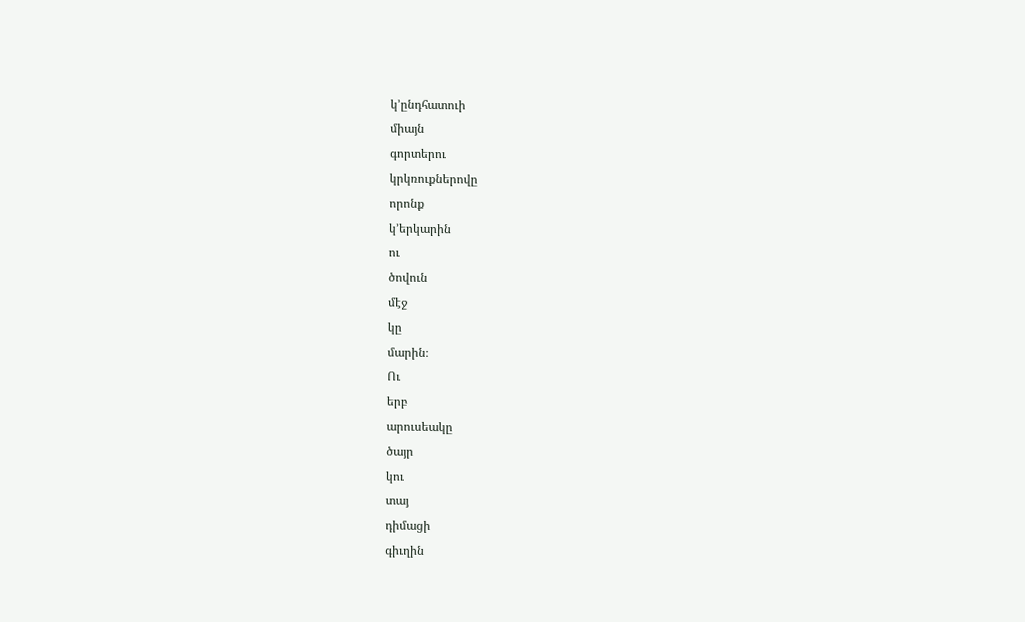կ՚ընդհատուի
միայն
գորտերու
կրկռուքներովը
որոնք
կ՚երկարին
ու
ծովուն
մէջ
կը
մարին։
Ու
երբ
արուսեակը
ծայր
կու
տայ
դիմացի
գիւղին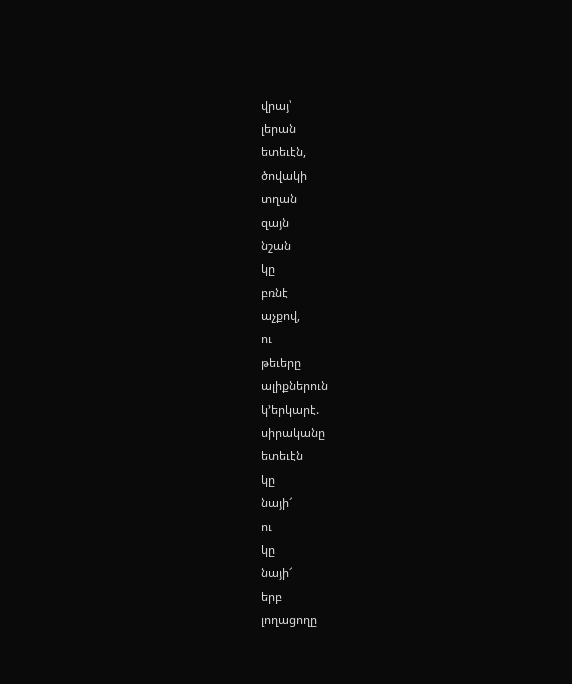վրայ՝
լերան
ետեւէն,
ծովակի
տղան
զայն
նշան
կը
բռնէ
աչքով,
ու
թեւերը
ալիքներուն
կ՚երկարէ.
սիրականը
ետեւէն
կը
նայի՜
ու
կը
նայի՜
երբ
լողացողը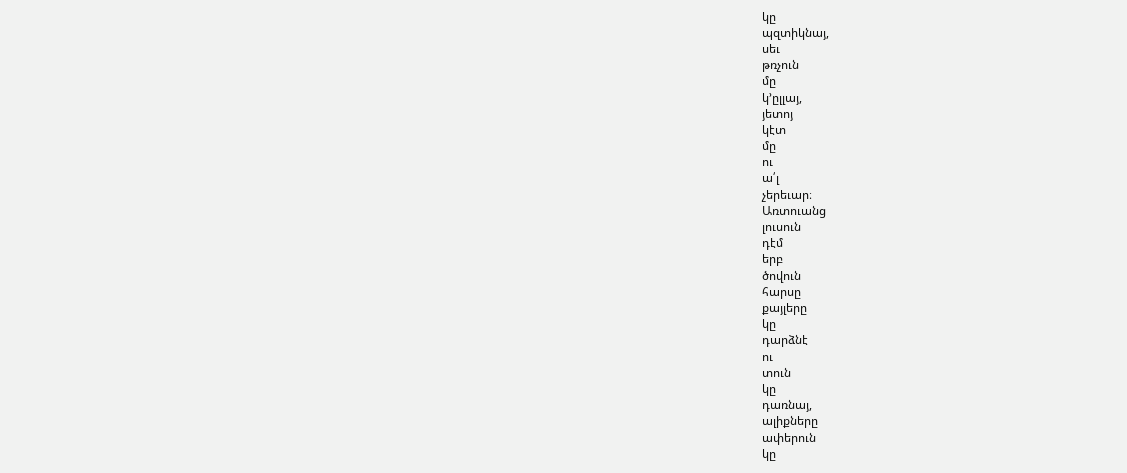կը
պզտիկնայ,
սեւ
թռչուն
մը
կ՚ըլլայ,
յետոյ
կէտ
մը
ու
ա՛լ
չերեւար։
Առտուանց
լուսուն
դէմ
երբ
ծովուն
հարսը
քայլերը
կը
դարձնէ
ու
տուն
կը
դառնայ,
ալիքները
ափերուն
կը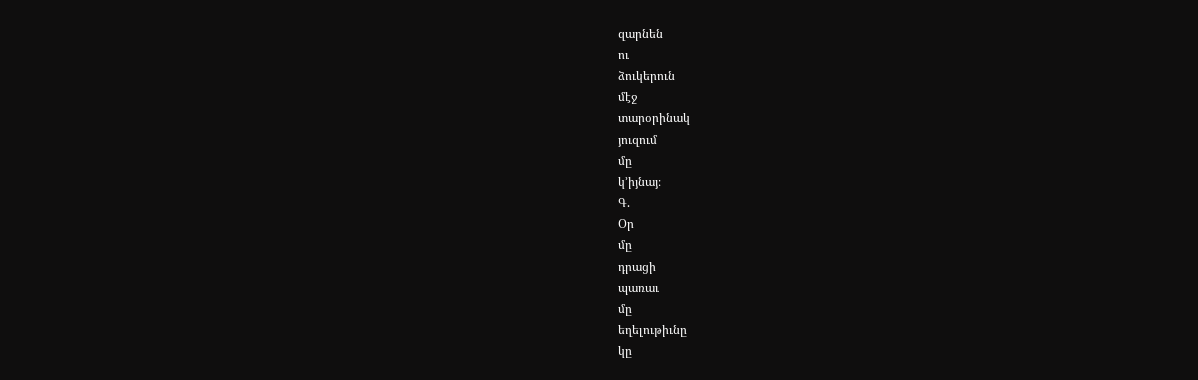զարնեն
ու
ձուկերուն
մէջ
տարօրինակ
յուզում
մը
կ՚իյնայ։
Գ.
Օր
մը
դրացի
պառաւ
մը
եղելութիւնը
կը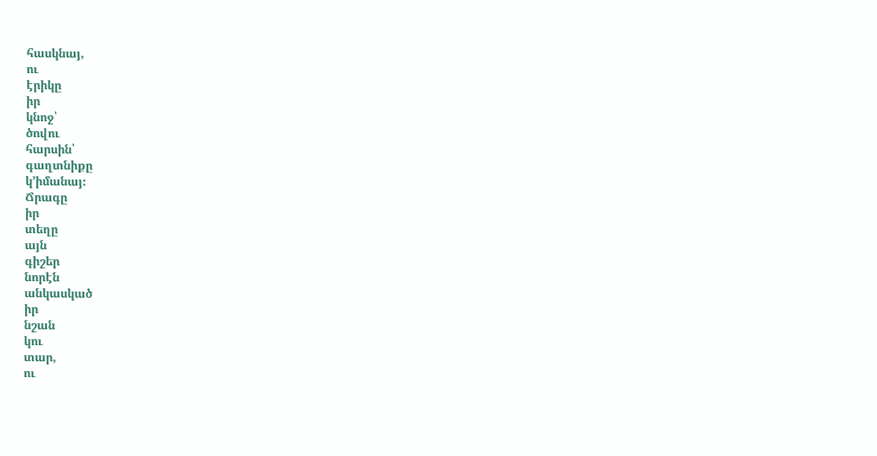հասկնայ,
ու
էրիկը
իր
կնոջ՝
ծովու
հարսին՝
գաղտնիքը
կ՚իմանայ։
Ճրագը
իր
տեղը
այն
գիշեր
նորէն
անկասկած
իր
նշան
կու
տար,
ու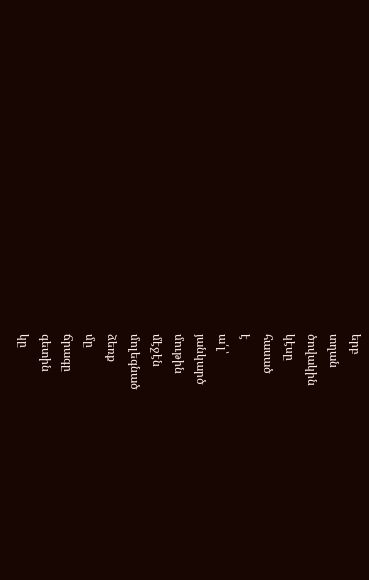երբ
տղան
ծովակին
կէսը
հասած
է
ա՛լ՝
յանկարծ
մութին
մէջէն
մոլեգնած
ձեռք
մը
ճրագը
գետին
կը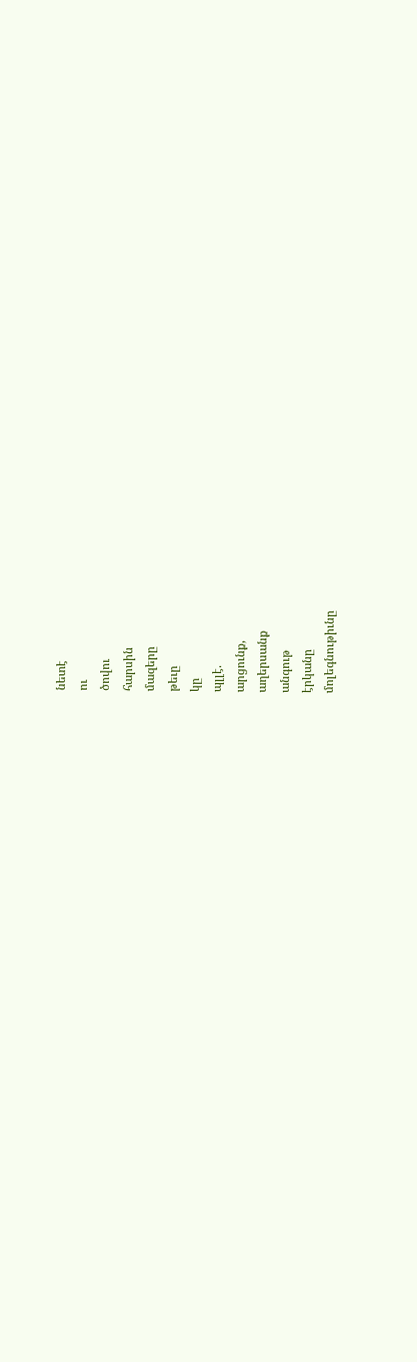նետէ
ու
ծովու
հարսին
մազերը
թեւը
կը
պլլէ.
արցունք,
աղերսանք
անգութ
էրկանը
մոլեգնութիւնը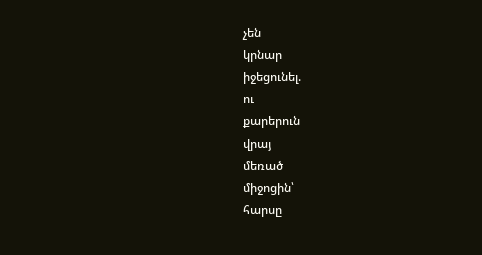չեն
կրնար
իջեցունել.
ու
քարերուն
վրայ
մեռած
միջոցին՝
հարսը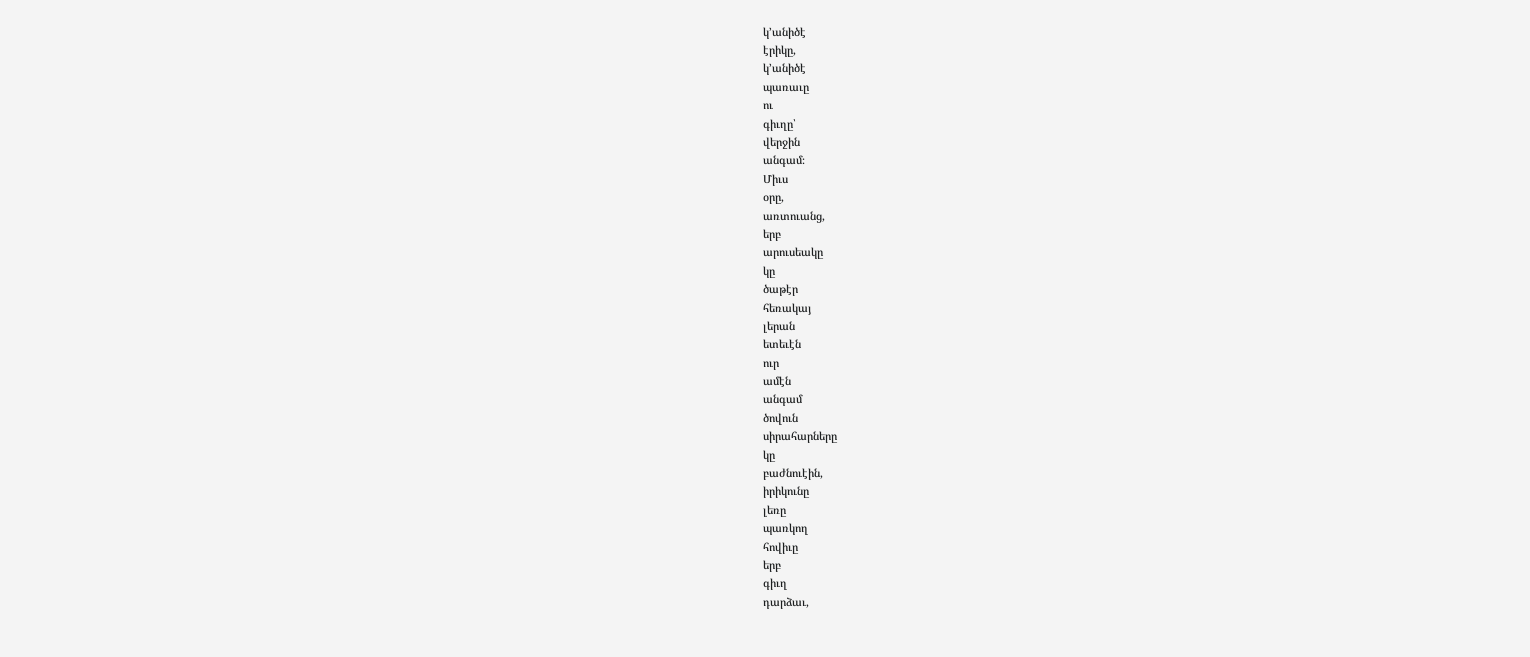կ՚անիծէ
էրիկը,
կ՚անիծէ
պառաւը
ու
գիւղը՝
վերջին
անգամ։
Միւս
օրը,
առտուանց,
երբ
արուսեակը
կը
ծաթէր
հեռակայ
լերան
ետեւէն
ուր
ամէն
անգամ
ծովուն
սիրահարները
կը
բաժնուէին,
իրիկունը
լեռը
պառկող
հովիւը
երբ
գիւղ
դարձաւ,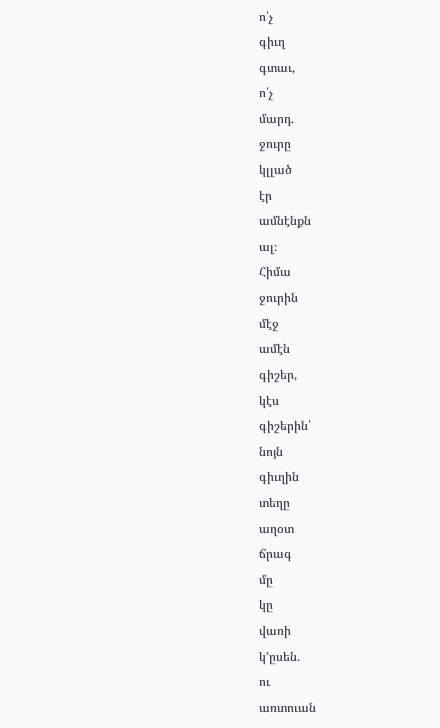ո՛չ
գիւղ
գտաւ,
ո՛չ
մարդ.
ջուրը
կլլած
էր
ամնէնքն
ալ։
Հիմա
ջուրին
մէջ
ամէն
գիշեր,
կէս
գիշերին՝
նոյն
գիւղին
տեղը
աղօտ
ճրագ
մը
կը
վառի
կ՚ըսեն.
ու
առտուան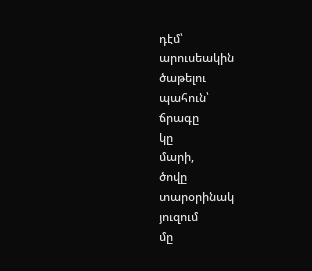դէմ՝
արուսեակին
ծաթելու
պահուն՝
ճրագը
կը
մարի,
ծովը
տարօրինակ
յուզում
մը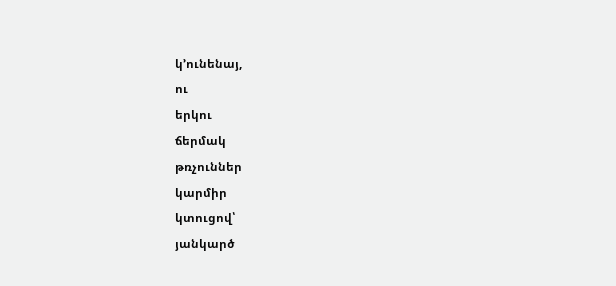կ՚ունենայ,
ու
երկու
ճերմակ
թռչուններ
կարմիր
կտուցով՝
յանկարծ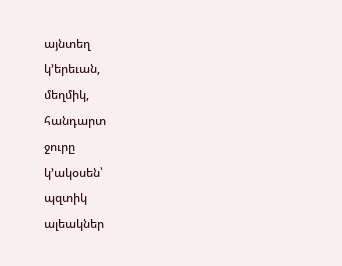այնտեղ
կ՚երեւան,
մեղմիկ,
հանդարտ
ջուրը
կ՚ակօսեն՝
պզտիկ
ալեակներ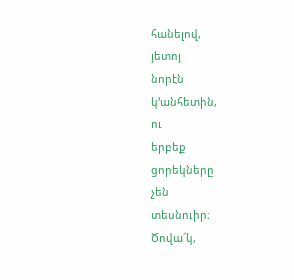հանելով,
յետոյ
նորէն
կ՚անհետին,
ու
երբեք
ցորեկները
չեն
տեսնուիր։
Ծովա՜կ,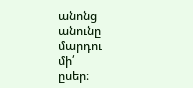անոնց
անունը
մարդու
մի՛
ըսեր։